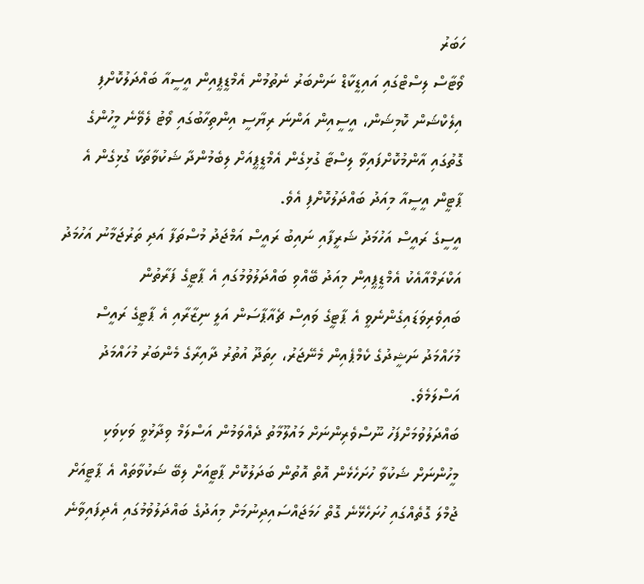ހަބަރު
ވޯޓާސް ލިސްޓްގައި އައިޑީކާޑް ނަންބަރު ނެތުމުން އެމްޑީޕީއިން އީސީއާ ބައްދަލުކޮށްފި
އިލެކްޝަން ކޮމިޝަން، އީސީއިން އަންނަ ރިޔާސީ އިންތިހާބުގައި ވޯޓު ލެވޭނެ މީހުންގެ ގޮތުގައި އާންމުކޮށްފައިވާ ލިސްޓާ ގުޅިގެން އެމްޑީޕީއަށް ލިބެމުންދާ ޝަކުވާތަކާ ގުޅިގެން އެ ޕާޓީން އީސީއާ މިއަދު ބައްދަލުކޮށްފި އެވެ.
އީސީގެ ރައީސް އަހުމަދު ޝަރީފާއި ނައިބު ރައީސް އަމްޖަދު މުސްތަފާ އަދި ތަރުޖަމާނު އަހުމަދު އަކްރަމްއާއެކު އެމްޑީޕީއިން މިއަދު ބޭއްވި ބައްދަލުވުމުގައި އެ ޕާޓީގެ ފަރާތުން ބައިވެރިވަޑައިގެންނެވީ އެ ޕާޓީގެ ވައިސް ޗެއާޕާސަން އަލީ ނިޒާރާއި އެ ޕާޓީގެ ރައީސް މުހައްމަދު ނަޝީދުގެ ކެމްޕެއިން މެނޭޖަރު، ހިތަދޫ އުތުރު ދާއިރާގެ މެންބަރު މުހައްމަދު އަސްލަމެވެ.
ބައްދަލުވުމަށްފަހު ނޫސްވެރިންނަށް މައުލޫމާތު ދެއްވަމުން އަސްލަމް ވިދާޅުވީ ވަކިވަކި މީހުންނަށް ޝަކުވާ ހުށަހެޅެން އޮތް އޮތުން ބަދަލުކޮށް ޕާޓީއަށް ލިބޭ ޝަކުވާތައް އެ ޕާޓީއަށް ޖުމްލަ ގޮތެއްގައި ހުށަހެޅޭނެ ގޮތް ހަމަޖައްސައިދިނުމަށް މިއަދުގެ ބައްދަލުވުމުގައި އެދިފައިވާނެ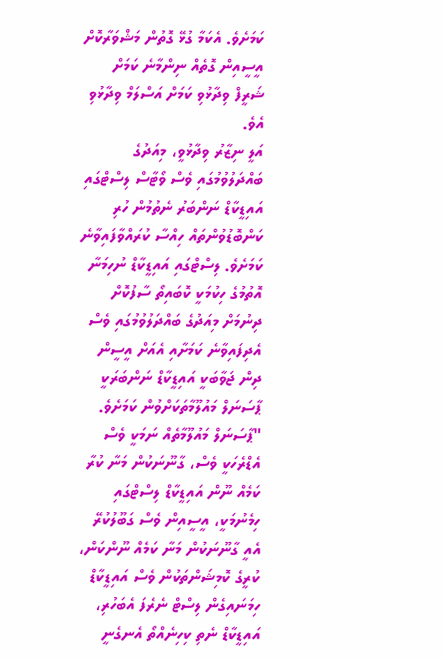ކަމަށެވެ. އެކަމާ ގުޅޭ ގޮތުން މަޝްވަރާކޮށް އީސީއިން ގޮތެއް ނިންމާނެ ކަމަށް ޝަރީފް ވިދާޅުވި ކަމަށް އަސްލަމް ވިދާޅުވި އެވެ.
އަލީ ނިޒާރު ވިދާޅުވީ، މިއަދުގެ ބައްދަލުވުމުގައި ވެސް ވޯޓާސް ލިސްޓްގައި އައިޑީކާޑް ނަންބަރު ނެތުމުން ހުރި ކަންބޮޑުވުންތައް ހިއްސާ ކުރައްވާފައިވާނެ ކަމަށެވެ. ލިސްޓްގައި އައިޑީކާޑް ނުހިމަނާ އޮތުމުގެ ހިކުމަކީ ކޮބައިތޯ ސާފުކޮށް ދިނުމަށް މިއަދުގެ ބައްދަލުވުމުގައި ވެސް އެދިފައިވާނެ ކަމަށާއި އެއަށް އީސީން ދިން ޖަވާބަކީ އައިޑީކާޑް ނަންބަރަކީ ޕާސަނަލް މައުލޫމާތަކަށްވުން ކަމަށެވެ.
"ޕާސަނަލް މައުލޫމާތެއް ނަމަކީ ވެސް އެޑްރެހަކީ ވެސް، ގާނޫނަކުން މަނާ ކުރާ ކަމެއް ނޫން އައިޑީކާޑް ލިސްޓްގައި ހިމެނުމަކީ، އީސީއިން ވެސް ގަބޫލުކުރޭ އެއީ ގާނޫނަކުން މަނާ ކަމެއް ނޫންކަން، ކުރީގެ ކޮމިޝަންތަކުން ވެސް އައިޑީކާޑް ހިމަނައިގެން ލިސްޓް ނެރެފަ އެބަހުރި، އައިޑީކާޑް ނެތި ކިހިނެއްތޯ އެނގެނީ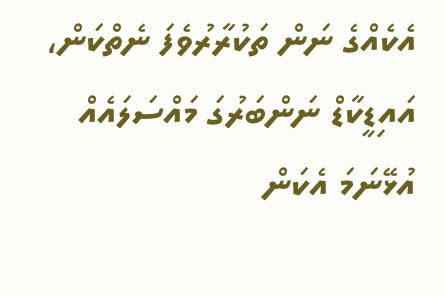އެކެއްގެ ނަން ތަކުރާރުވެފަ ނެތްކަން، އައިޑީކާޑް ނަންބަރުގަ މައްސަލައެއް އުޅޭނަމަ އެކަން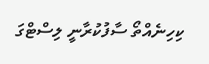ކިހިނެއްތޯ ސާފުކުރާނީ ލިސްޓްގަ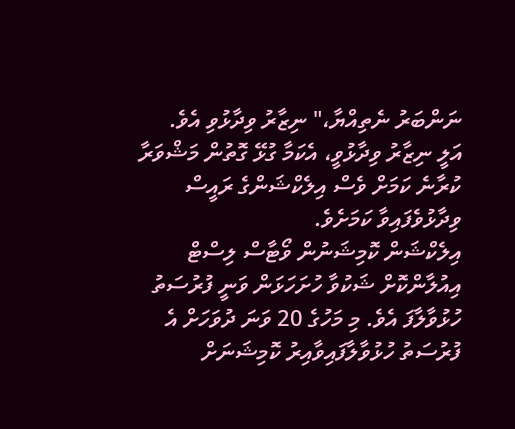ނަންބަރު ނެތިއްޔާ،" ނިޒާރު ވިދާޅުވި އެވެ.
އަލީ ނިޒާރު ވިދާޅުވީ، އެކަމާ ގުޅޭ ގޮތުން މަޝްވަރާ ކުރާނެ ކަމަށް ވެސް އިލެކްޝަންގެ ރައީސް ވިދާޅުވެފައިވާ ކަމަށެވެ.
އިލެކްޝަން ކޮމިޝަނުން ވޯޓާސް ލިސްޓް އިއުލާންކޮށް ޝަކުވާ ހުށަހަޅަން ވަނީ ފުރުސަތު ހުޅުވާލާފަ އެވެ. މި މަހުގެ 20 ވަނަ ދުވަހަށް އެ ފުރުސަތު ހުޅުވާލާފައިވާއިރު ކޮމިޝަނަށް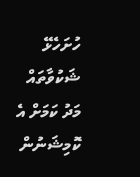ހުށަހެޅޭ ޝަކުވާތައް މަދު ކަމަށް އެ ކޮމިޝަނުން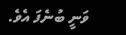ވަނީ ބުނެފަ އެވެ.